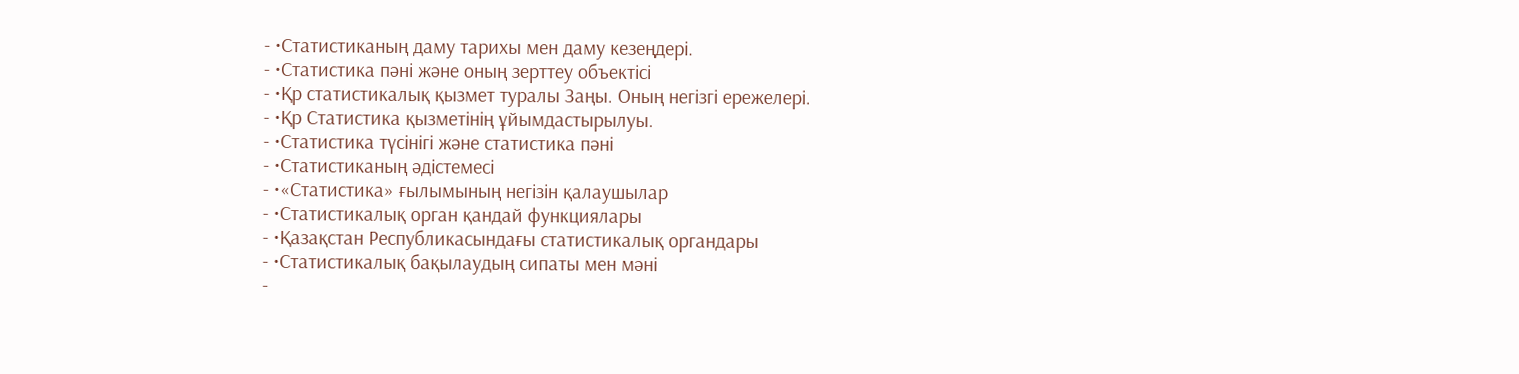- •Статистиканың даму тарихы мен даму кезеңдері.
- •Статистика пәні және оның зерттеу объектісі
- •Қр статистикалық қызмет туралы Заңы. Оның негізгі ережелері.
- •Қр Статистика қызметінің ұйымдастырылуы.
- •Статистика түсінігі және статистика пәні
- •Статистиканың әдістемесі
- •«Статистика» ғылымының негізін қалаушылар
- •Статистикалық орган қандай функциялары
- •Қазақстан Республикасындағы статистикалық органдары
- •Статистикалық бақылаудың сипаты мен мәні
-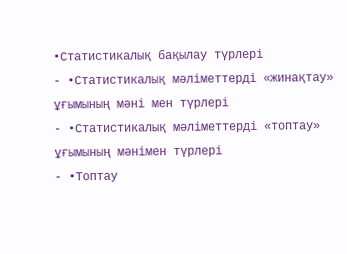•Статистикалық бақылау түрлері
- •Статистикалық мәліметтерді «жинақтау» ұғымының мәні мен түрлері
- •Статистикалық мәліметтерді «топтау» ұғымының мәнімен түрлері
- •Топтау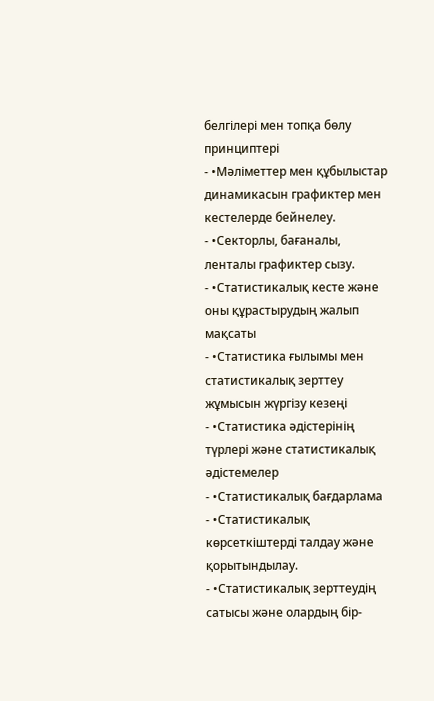белгілері мен топқа бөлу принциптері
- •Мәліметтер мен құбылыстар динамикасын графиктер мен кестелерде бейнелеу.
- •Секторлы, бағаналы, ленталы графиктер сызу.
- •Статистикалық кесте және оны құрастырудың жалып мақсаты
- •Статистика ғылымы мен статистикалық зерттеу жұмысын жүргізу кезеңі
- •Статистика әдістерінің түрлері және статистикалық әдістемелер
- •Статистикалық бағдарлама
- •Статистикалық көрсеткіштерді талдау және қорытындылау.
- •Статистикалық зерттеудің сатысы және олардың бір-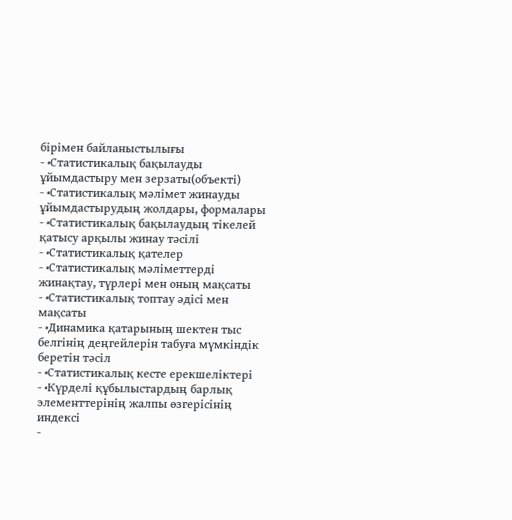бірімен байланыстылығы
- •Статистикалық бақылауды ұйымдастыру мен зерзаты(объекті)
- •Статистикалық мәлімет жинауды ұйымдастырудың жолдары, формалары
- •Статистикалық бақылаудың тікелей қатысу арқылы жинау тәсілі
- •Статистикалық қателер
- •Статистикалық мәліметтерді жинақтау, түрлері мен оның мақсаты
- •Статистикалық топтау әдісі мен мақсаты
- •Динамика қатарының шектен тыс белгінің деңгейлерін табуға мүмкіндік беретін тәсіл
- •Статистикалық кесте ерекшеліктері
- •Күрделі құбылыстардың барлық элементтерінің жалпы өзгерісінің индексі
-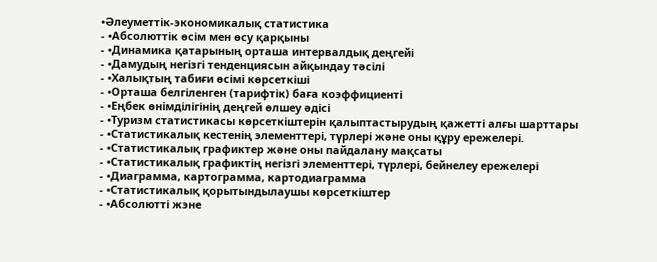•Әлеуметтік-экономикалық статистика
- •Абсолюттік өсім мен өсу қарқыны
- •Динамика қатарының орташа интервалдық деңгейі
- •Дамудың негізгі тенденциясын айқындау тәсілі
- •Халықтың табиғи өсімі көрсеткіші
- •Орташа белгіленген (тарифтік) баға коэффициенті
- •Еңбек өнімділігінің деңгей өлшеу әдісі
- •Туризм статистикасы көрсеткіштерін қалыптастырудың қажетті алғы шарттары
- •Статистикалық кестенің элементтері, түрлері және оны құру ережелері.
- •Статистикалық графиктер және оны пайдалану мақсаты
- •Статистикалық графиктің негізгі элементтері, түрлері, бейнелеу ережелері
- •Диаграмма, картограмма, картодиаграмма
- •Статистикалық қорытындылаушы көрсеткіштер
- •Абсолютті жэне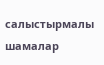салыстырмалы шамалар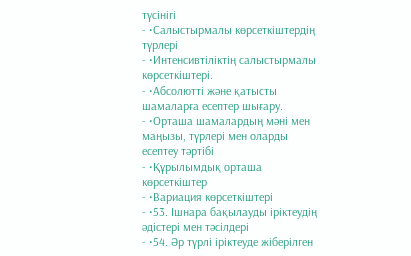түсінігі
- •Салыстырмалы көрсеткіштердің түрлері
- •Интенсивтіліктің салыстырмалы көрсеткіштері.
- •Абсолютті және қатысты шамаларға есептер шығару.
- •Орташа шамалардың мәні мен маңызы, түрлері мен оларды есептеу тәртібі
- •Құрылымдық орташа көрсеткіштер
- •Вариация көрсеткіштері
- •53. Ішнара бақылауды іріктеудің әдістері мен тәсілдері
- •54. Әр түрлі іріктеуде жіберілген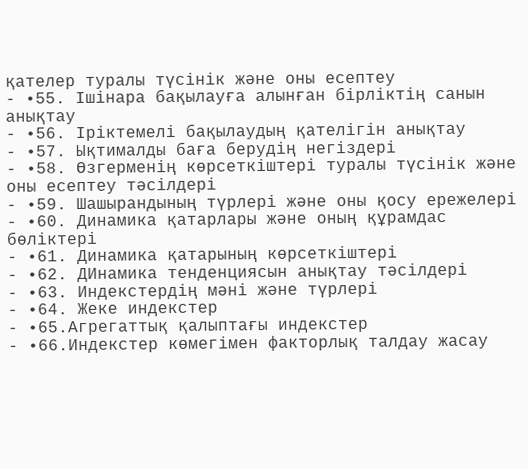қателер туралы түсінік және оны есептеу
- •55. Ішінара бақылауға алынған бірліктің санын анықтау
- •56. Іріктемелі бақылаудың қателігін анықтау
- •57. Ықтималды баға берудің негіздері
- •58. Өзгерменің көрсеткіштері туралы түсінік және оны есептеу тәсілдері
- •59. Шашырандының түрлері және оны қосу ережелері
- •60. Динамика қатарлары және оның құрамдас бөліктері
- •61. Динамика қатарының көрсеткіштері
- •62. ДИнамика тенденциясын анықтау тәсілдері
- •63. Индекстердің мәні және түрлері
- •64. Жеке индекстер
- •65.Агрегаттық қалыптағы индекстер
- •66.Индекстер көмегімен факторлық талдау жасау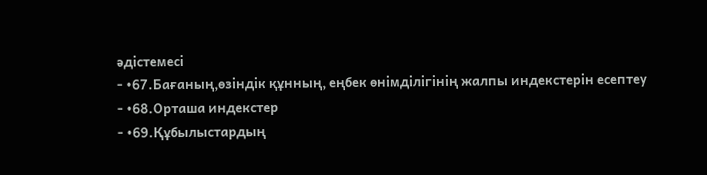әдістемесі
- •67.Бағаның,өзіндік құнның, еңбек өнімділігінің жалпы индекстерін есептеу
- •68.Орташа индекстер
- •69.Құбылыстардың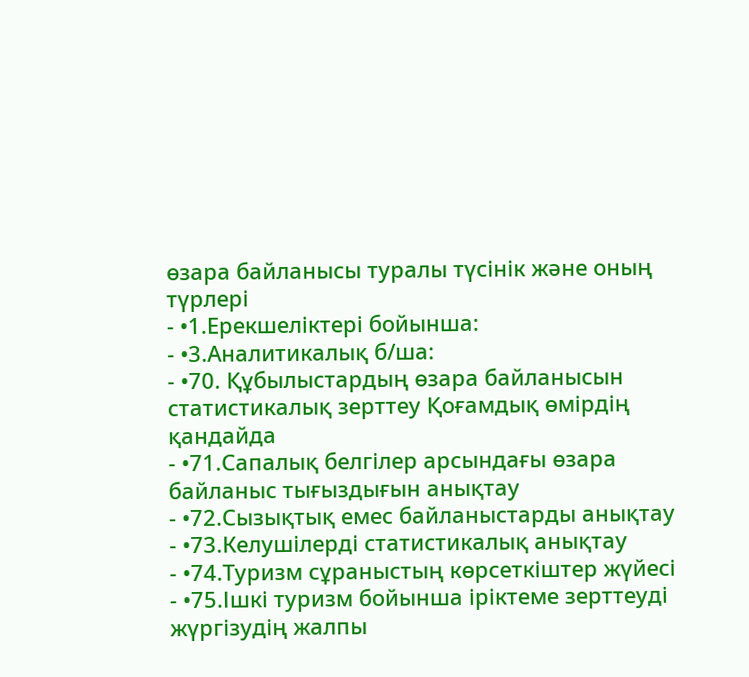өзара байланысы туралы түсінік және оның түрлері
- •1.Ерекшеліктері бойынша:
- •3.Аналитикалық б/ша:
- •70. Құбылыстардың өзара байланысын статистикалық зерттеу Қоғамдық өмірдің қандайда
- •71.Сапалық белгілер арсындағы өзара байланыс тығыздығын анықтау
- •72.Сызықтық емес байланыстарды анықтау
- •73.Келушілерді статистикалық анықтау
- •74.Туризм сұраныстың көрсеткіштер жүйесі
- •75.Ішкі туризм бойынша іріктеме зерттеуді жүргізудің жалпы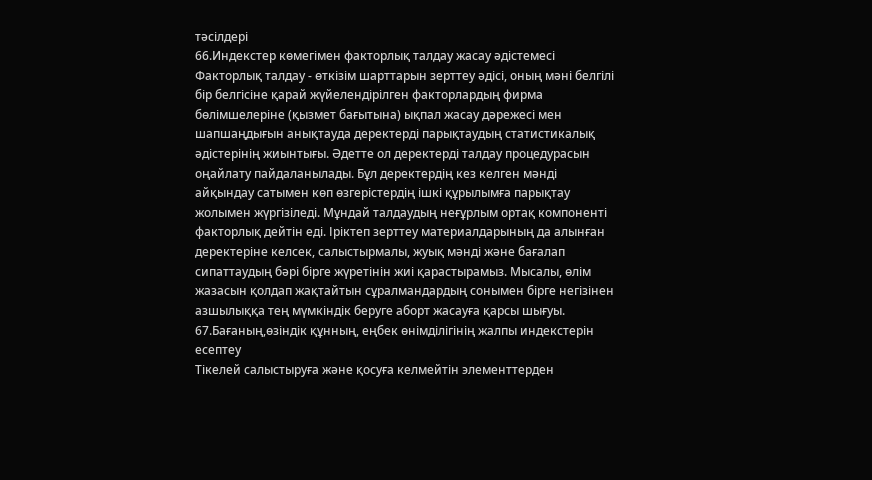тәсілдері
66.Индекстер көмегімен факторлық талдау жасау әдістемесі
Факторлық талдау - өткізім шарттарын зерттеу әдісі, оның мәні белгілі бір белгісіне қарай жүйелендірілген факторлардың фирма бөлімшелеріне (қызмет бағытына) ықпал жасау дәрежесі мен шапшаңдығын анықтауда деректерді парықтаудың статистикалық әдістерінің жиынтығы. Әдетте ол деректерді талдау процедурасын оңайлату пайдаланылады. Бұл деректердің кез келген мәнді айқындау сатымен көп өзгерістердің ішкі құрылымға парықтау жолымен жүргізіледі. Мұндай талдаудың неғұрлым ортақ компоненті факторлық дейтін еді. Іріктеп зерттеу материалдарының да алынған деректеріне келсек, салыстырмалы, жуық мәнді және бағалап сипаттаудың бәрі бірге жүретінін жиі қарастырамыз. Мысалы, өлім жазасын қолдап жақтайтын сұралмандардың сонымен бірге негізінен азшылыққа тең мүмкіндік беруге аборт жасауға қарсы шығуы.
67.Бағаның,өзіндік құнның, еңбек өнімділігінің жалпы индекстерін есептеу
Тікелей салыстыруға және қосуға келмейтін элементтерден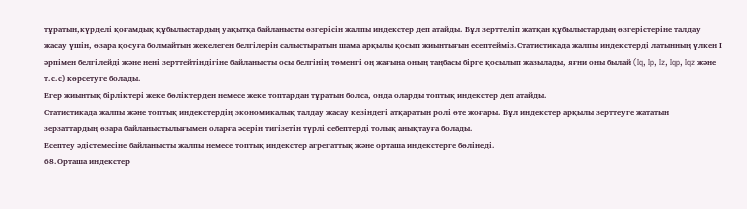тұратын,күрделі қоғамдық құбылыстардың уақытқа байланысты өзгерісін жалпы индекстер деп атайды. Бұл зерттеліп жатқан құбылыстардың өзгерістеріне талдау жасау үшін, өзара қосуға болмайтын жекелеген белгілерін салыстыратын шама арқылы қосып жиынтығын есептейміз.Статистикада жалпы индекстерді латынның үлкен І әрпімен белгілейді және нені зерттейтіндігіне байланысты осы белгінің төменгі оң жағына оның таңбасы бірге қосылып жазылады, яғни оны былай (Iq, Ip, Iz, Iqp, Iqz және т.с.с) көрсетуге болады.
Егер жиынтық бірліктері жеке бөліктерден немесе жеке топтардан тұратын болса, онда оларды топтық индекстер деп атайды.
Статистикада жалпы және топтық индекстердің экономикалық талдау жасау кезіндегі атқаратын ролі өте жоғары. Бұл индекстер арқылы зерттеуге жататын зерзаттардың өзара байланыстылығымен оларға әсерін тигізетін түрлі себептерді толық анықтауға болады.
Есептеу әдістемесіне байланысты жалпы немесе топтық индекстер агрегаттық және орташа индекстерге бөлінеді.
68.Орташа индекстер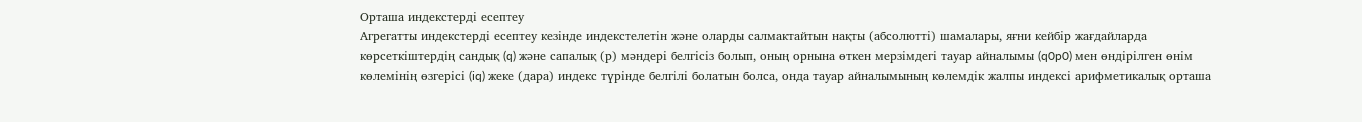Орташа индекстерді есептеу
Агрегатты индекстерді есептеу кезінде индекстелетін және оларды салмактайтын нақты (абсолютті) шамалары, яғни кейбір жағдайларда көрсеткіштердің сандық (q) және сапалық (р) мәндері белгісіз болып, оның орнына өткен мерзімдегі тауар айналымы (q0p0) мен өндірілген өнім көлемінің өзгерісі (iq) жеке (дара) индекс түрінде белгілі болатын болса, онда тауар айналымының көлемдік жалпы индексі арифметикалық орташа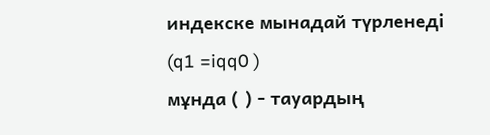индекске мынадай түрленеді (q1 =iqq0 )
мұнда ( ) - тауардың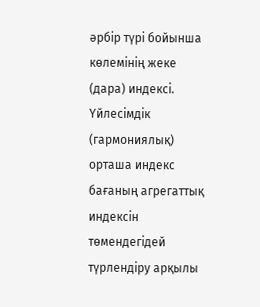әрбір түрі бойынша көлемінің жеке (дара) индексі.
Үйлесімдік (гармониялық) орташа индекс бағаның агрегаттық индексін төмендегідей түрлендіру арқылы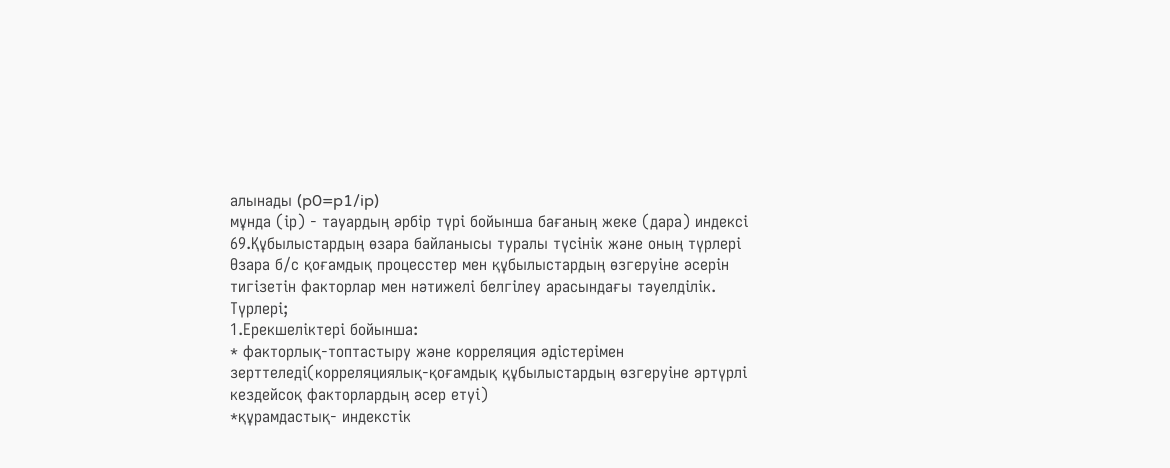алынады (p0=p1/ip)
мұнда (ір) - тауардың әрбір түрі бойынша бағаның жеке (дара) индексі
69.Құбылыстардың өзара байланысы туралы түсінік және оның түрлері
Өзара б/с қоғамдық процесстер мен құбылыстардың өзгеруіне әсерін тигізетін факторлар мен нәтижелі белгілеу арасындағы тәуелділік.
Түрлері;
1.Ерекшеліктері бойынша:
* факторлық-топтастыру және корреляция әдістерімен зерттеледі(корреляциялық-қоғамдық құбылыстардың өзгеруіне әртүрлі кездейсоқ факторлардың әсер етуі)
*құрамдастық- индекстік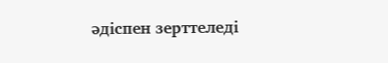әдіспен зерттеледі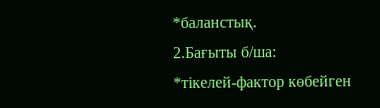*баланстық.
2.Бағыты б/ша:
*тікелей-фактор көбейген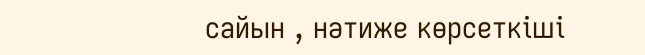сайын , нәтиже көрсеткіші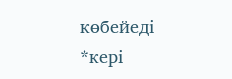көбейеді
*кері